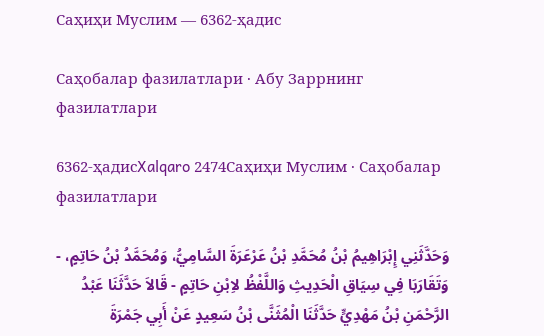Саҳиҳи Муслим — 6362-ҳадис

Саҳобалар фазилатлари · Абу Заррнинг фазилатлари

6362-ҳадисXalqaro 2474Саҳиҳи Муслим · Саҳобалар фазилатлари

وَحَدَّثَنِي إِبْرَاهِيمُ بْنُ مُحَمَّدِ بْنُ عَرْعَرَةَ السَّامِيُّ، وَمُحَمَّدُ بْنُ حَاتِمٍ، - وَتَقَارَبَا فِي سِيَاقِ الْحَدِيثِ وَاللَّفْظُ لاِبْنِ حَاتِمٍ - قَالاَ حَدَّثَنَا عَبْدُ الرَّحْمَنِ بْنُ مَهْدِيٍّ حَدَّثَنَا الْمُثَنَّى بْنُ سَعِيدٍ عَنْ أَبِي جَمْرَةَ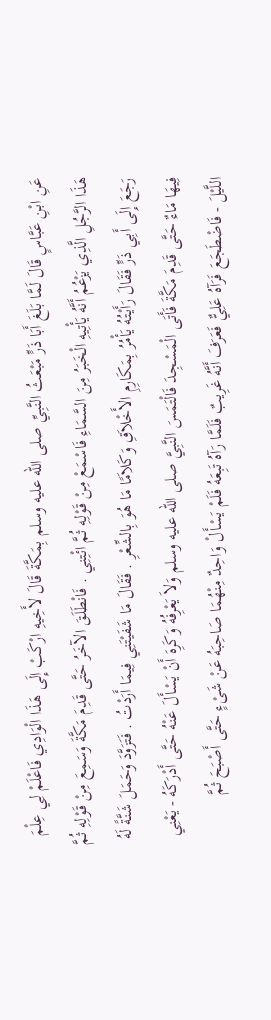عَنِ ابْنِ عَبَّاسٍ قَالَ لَمَّا بَلَغَ أَبَا ذَرٍّ مَبْعَثُ النَّبِيِّ صلى الله عليه وسلم بِمَكَّةَ قَالَ لأَخِيهِ ارْكَبْ إِلَى هَذَا الْوَادِي فَاعْلَمْ لِي عِلْمَ هَذَا الرَّجُلِ الَّذِي يَزْعُمُ أَنَّهُ يَأْتِيهِ الْخَبَرُ مِنَ السَّمَاءِ فَاسْمَعْ مِنْ قَوْلِهِ ثُمَّ ائْتِنِي . فَانْطَلَقَ الآخَرُ حَتَّى قَدِمَ مَكَّةَ وَسَمِعَ مِنْ قَوْلِهِ ثُمَّ رَجَعَ إِلَى أَبِي ذَرٍّ فَقَالَ رَأَيْتُهُ يَأْمُرُ بِمَكَارِمِ الأَخْلاَقِ وَكَلاَمًا مَا هُوَ بِالشِّعْرِ . فَقَالَ مَا شَفَيْتَنِي فِيمَا أَرَدْتُ . فَتَزَوَّدَ وَحَمَلَ شَنَّةً لَهُ فِيهَا مَاءٌ حَتَّى قَدِمَ مَكَّةَ فَأَتَى الْمَسْجِدَ فَالْتَمَسَ النَّبِيَّ صلى الله عليه وسلم وَلاَ يَعْرِفُهُ وَكَرِهَ أَنْ يَسْأَلَ عَنْهُ حَتَّى أَدْرَكَهُ - يَعْنِي اللَّيْلَ - فَاضْطَجَعَ فَرَآهُ عَلِيٌّ فَعَرَفَ أَنَّهُ غَرِيبٌ فَلَمَّا رَآهُ تَبِعَهُ فَلَمْ يَسْأَلْ وَاحِدٌ مِنْهُمَا صَاحِبَهُ عَنْ شَىْءٍ حَتَّى أَصْبَحَ ثُمَّ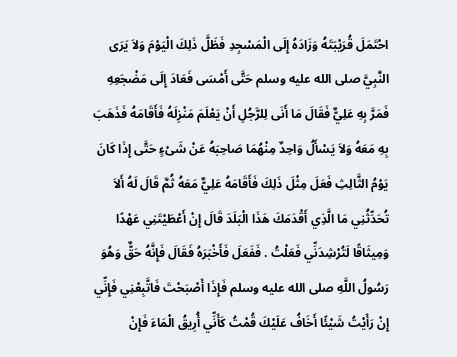احْتَمَلَ قُرَيْبَتَهُ وَزَادَهُ إِلَى الْمَسْجِدِ فَظَلَّ ذَلِكَ الْيَوْمَ وَلاَ يَرَى النَّبِيَّ صلى الله عليه وسلم حَتَّى أَمْسَى فَعَادَ إِلَى مَضْجَعِهِ فَمَرَّ بِهِ عَلِيٌّ فَقَالَ مَا أَنَى لِلرَّجُلِ أَنْ يَعْلَمَ مَنْزِلَهُ فَأَقَامَهُ فَذَهَبَ بِهِ مَعَهُ وَلاَ يَسْأَلُ وَاحِدٌ مِنْهُمَا صَاحِبَهُ عَنْ شَىْءٍ حَتَّى إِذَا كَانَ يَوْمُ الثَّالِثِ فَعَلَ مِثْلَ ذَلِكَ فَأَقَامَهُ عَلِيٌّ مَعَهُ ثُمَّ قَالَ لَهُ أَلاَ تُحَدِّثُنِي مَا الَّذِي أَقْدَمَكَ هَذَا الْبَلَدَ قَالَ إِنْ أَعْطَيْتَنِي عَهْدًا وَمِيثَاقًا لَتُرْشِدَنِّي فَعَلْتُ . فَفَعَلَ فَأَخْبَرَهُ فَقَالَ فَإِنَّهُ حَقٌّ وَهُوَ رَسُولُ اللَّهِ صلى الله عليه وسلم فَإِذَا أَصْبَحْتَ فَاتَّبِعْنِي فَإِنِّي إِنْ رَأَيْتُ شَيْئًا أَخَافُ عَلَيْكَ قُمْتُ كَأَنِّي أُرِيقُ الْمَاءَ فَإِنْ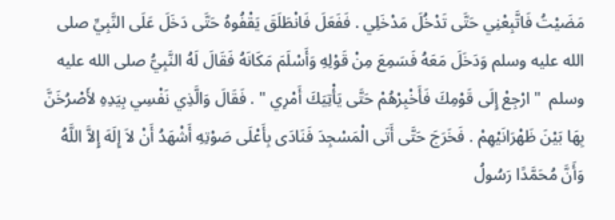مَضَيْتُ فَاتَّبِعْنِي حَتَّى تَدْخُلَ مَدْخَلِي . فَفَعَلَ فَانْطَلَقَ يَقْفُوهُ حَتَّى دَخَلَ عَلَى النَّبِيِّ صلى الله عليه وسلم وَدَخَلَ مَعَهُ فَسَمِعَ مِنْ قَوْلِهِ وَأَسْلَمَ مَكَانَهُ فَقَالَ لَهُ النَّبِيُّ صلى الله عليه وسلم  " ارْجِعْ إِلَى قَوْمِكَ فَأَخْبِرْهُمْ حَتَّى يَأْتِيَكَ أَمْرِي " . فَقَالَ وَالَّذِي نَفْسِي بِيَدِهِ لأَصْرُخَنَّ بِهَا بَيْنَ ظَهْرَانَيْهِمْ . فَخَرَجَ حَتَّى أَتَى الْمَسْجِدَ فَنَادَى بِأَعْلَى صَوْتِهِ أَشْهَدُ أَنْ لاَ إِلَهَ إِلاَّ اللَّهُ وَأَنَّ مُحَمَّدًا رَسُولُ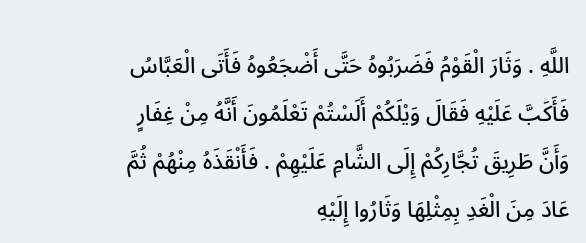اللَّهِ . وَثَارَ الْقَوْمُ فَضَرَبُوهُ حَتَّى أَضْجَعُوهُ فَأَتَى الْعَبَّاسُ فَأَكَبَّ عَلَيْهِ فَقَالَ وَيْلَكُمْ أَلَسْتُمْ تَعْلَمُونَ أَنَّهُ مِنْ غِفَارٍ وَأَنَّ طَرِيقَ تُجَّارِكُمْ إِلَى الشَّامِ عَلَيْهِمْ . فَأَنْقَذَهُ مِنْهُمْ ثُمَّ عَادَ مِنَ الْغَدِ بِمِثْلِهَا وَثَارُوا إِلَيْهِ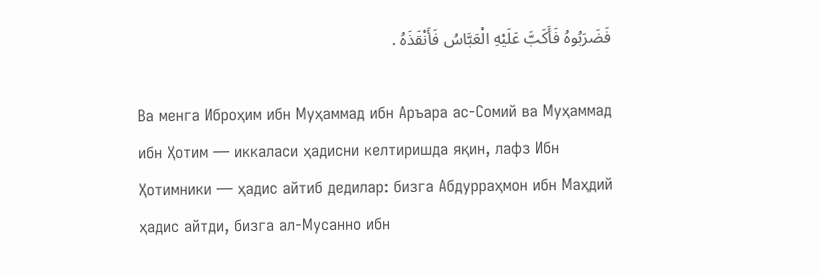فَضَرَبُوهُ فَأَكَبَّ عَلَيْهِ الْعَبَّاسُ فَأَنْقَذَهُ .

Ва менга Иброҳим ибн Муҳаммад ибн Аръара ас-Сомий ва Муҳаммад ибн Ҳотим — иккаласи ҳадисни келтиришда яқин, лафз Ибн Ҳотимники — ҳадис айтиб дедилар: бизга Абдурраҳмон ибн Маҳдий ҳадис айтди, бизга ал-Мусанно ибн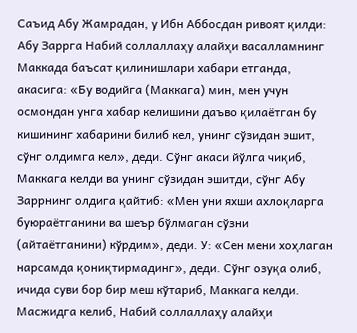Саъид Абу Жамрадан, у Ибн Аббосдан ривоят қилди: Абу Заррга Набий соллаллаҳу алайҳи васалламнинг Маккада баъсат қилинишлари хабари етганда, акасига: «Бу водийга (Маккага) мин, мен учун осмондан унга хабар келишини даъво қилаётган бу кишининг хабарини билиб кел, унинг сўзидан эшит, сўнг олдимга кел», деди. Сўнг акаси йўлга чиқиб, Маккага келди ва унинг сўзидан эшитди, сўнг Абу Заррнинг олдига қайтиб: «Мен уни яхши ахлоқларга буюраётганини ва шеър бўлмаган сўзни (айтаётганини) кўрдим», деди. У: «Сен мени хоҳлаган нарсамда қониқтирмадинг», деди. Сўнг озуқа олиб, ичида суви бор бир меш кўтариб, Маккага келди. Масжидга келиб, Набий соллаллаҳу алайҳи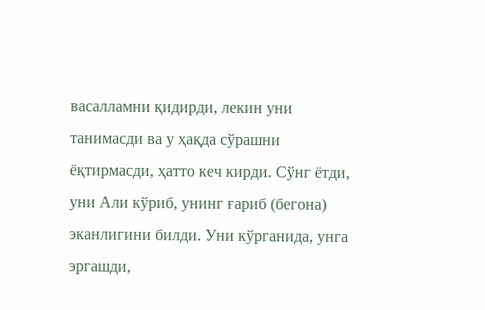васалламни қидирди, лекин уни танимасди ва у ҳақда сўрашни ёқтирмасди, ҳатто кеч кирди. Сўнг ётди, уни Али кўриб, унинг ғариб (бегона) эканлигини билди. Уни кўрганида, унга эргашди,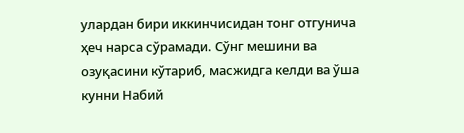улардан бири иккинчисидан тонг отгунича ҳеч нарса сўрамади. Сўнг мешини ва озуқасини кўтариб, масжидга келди ва ўша кунни Набий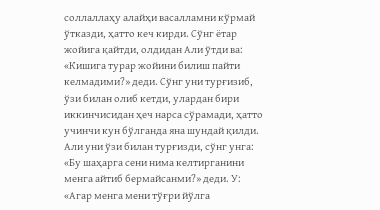соллаллаҳу алайҳи васалламни кўрмай ўтказди, ҳатто кеч кирди. Сўнг ётар жойига қайтди, олдидан Али ўтди ва: «Кишига турар жойини билиш пайти келмадими?» деди. Сўнг уни турғизиб, ўзи билан олиб кетди, улардан бири иккинчисидан ҳеч нарса сўрамади, ҳатто учинчи кун бўлганда яна шундай қилди. Али уни ўзи билан турғизди, сўнг унга: «Бу шаҳарга сени нима келтирганини менга айтиб бермайсанми?» деди. У: «Агар менга мени тўғри йўлга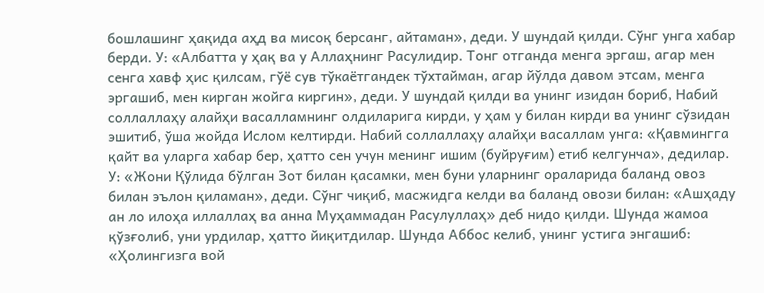бошлашинг ҳақида аҳд ва мисоқ берсанг, айтаман», деди. У шундай қилди. Сўнг унга хабар берди. У: «Албатта у ҳақ ва у Аллаҳнинг Расулидир. Тонг отганда менга эргаш, агар мен сенга хавф ҳис қилсам, гўё сув тўкаётгандек тўхтайман, агар йўлда давом этсам, менга эргашиб, мен кирган жойга киргин», деди. У шундай қилди ва унинг изидан бориб, Набий соллаллаҳу алайҳи васалламнинг олдиларига кирди, у ҳам у билан кирди ва унинг сўзидан эшитиб, ўша жойда Ислом келтирди. Набий соллаллаҳу алайҳи васаллам унга: «Қавмингга қайт ва уларга хабар бер, ҳатто сен учун менинг ишим (буйруғим) етиб келгунча», дедилар. У: «Жони Қўлида бўлган Зот билан қасамки, мен буни уларнинг ораларида баланд овоз билан эълон қиламан», деди. Сўнг чиқиб, масжидга келди ва баланд овози билан: «Ашҳаду ан ло илоҳа иллаллаҳ ва анна Муҳаммадан Расулуллаҳ» деб нидо қилди. Шунда жамоа қўзғолиб, уни урдилар, ҳатто йиқитдилар. Шунда Аббос келиб, унинг устига энгашиб: «Ҳолингизга вой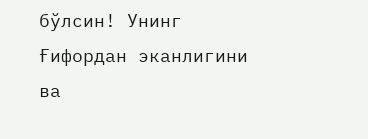бўлсин! Унинг Ғифордан эканлигини ва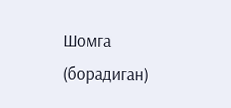Шомга (борадиган)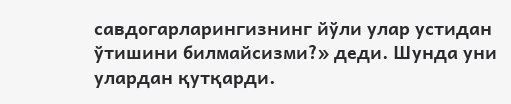савдогарларингизнинг йўли улар устидан ўтишини билмайсизми?» деди. Шунда уни улардан қутқарди.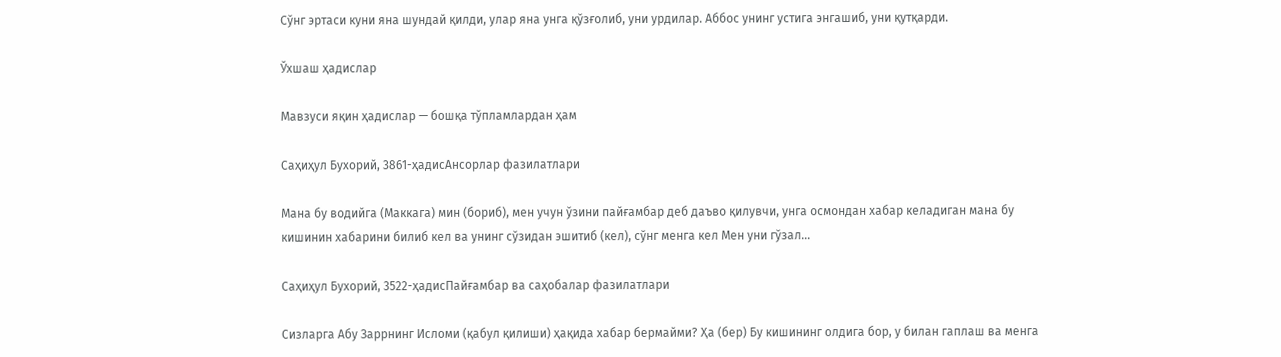Сўнг эртаси куни яна шундай қилди, улар яна унга қўзғолиб, уни урдилар. Аббос унинг устига энгашиб, уни қутқарди.

Ўхшаш ҳадислар

Мавзуси яқин ҳадислар — бошқа тўпламлардан ҳам

Саҳиҳул Бухорий, 3861-ҳадисАнсорлар фазилатлари

Мана бу водийга (Маккага) мин (бориб), мен учун ўзини пайғамбар деб даъво қилувчи, унга осмондан хабар келадиган мана бу кишинин хабарини билиб кел ва унинг сўзидан эшитиб (кел), сўнг менга кел Мен уни гўзал…

Саҳиҳул Бухорий, 3522-ҳадисПайғамбар ва саҳобалар фазилатлари

Сизларга Абу Заррнинг Исломи (қабул қилиши) ҳақида хабар бермайми? Ҳа (бер) Бу кишининг олдига бор, у билан гаплаш ва менга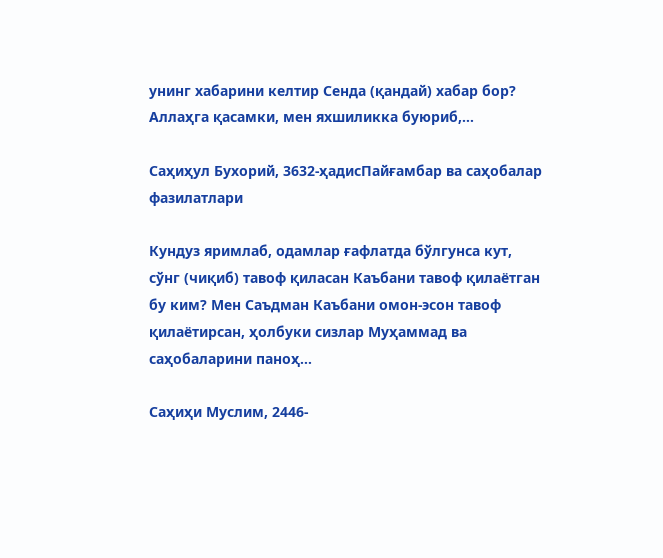унинг хабарини келтир Сенда (қандай) хабар бор? Аллаҳга қасамки, мен яхшиликка буюриб,…

Саҳиҳул Бухорий, 3632-ҳадисПайғамбар ва саҳобалар фазилатлари

Кундуз яримлаб, одамлар ғафлатда бўлгунса кут, сўнг (чиқиб) тавоф қиласан Каъбани тавоф қилаётган бу ким? Мен Саъдман Каъбани омон-эсон тавоф қилаётирсан, ҳолбуки сизлар Муҳаммад ва саҳобаларини паноҳ…

Саҳиҳи Муслим, 2446-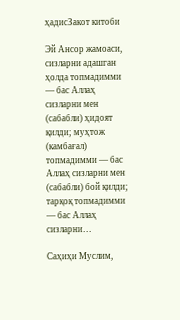ҳадисЗакот китоби

Эй Ансор жамоаси, сизларни адашган ҳолда топмадимми — бас Аллаҳ сизларни мен (сабабли) ҳидоят қилди; муҳтож (камбағал) топмадимми — бас Аллаҳ сизларни мен (сабабли) бой қилди; тарқоқ топмадимми — бас Аллаҳ сизларни…

Саҳиҳи Муслим,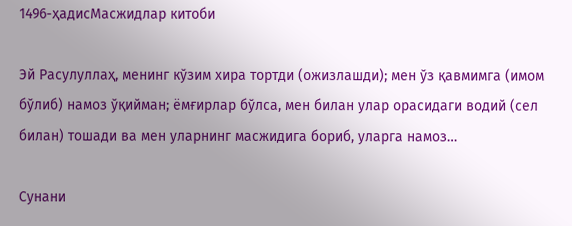1496-ҳадисМасжидлар китоби

Эй Расулуллаҳ, менинг кўзим хира тортди (ожизлашди); мен ўз қавмимга (имом бўлиб) намоз ўқийман; ёмғирлар бўлса, мен билан улар орасидаги водий (сел билан) тошади ва мен уларнинг масжидига бориб, уларга намоз…

Сунани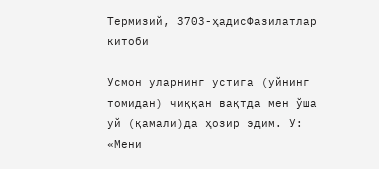Термизий, 3703-ҳадисФазилатлар китоби

Усмон уларнинг устига (уйнинг томидан) чиққан вақтда мен ўша уй (қамали)да ҳозир эдим. У: «Мени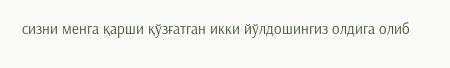сизни менга қарши қўзғатган икки йўлдошингиз олдига олиб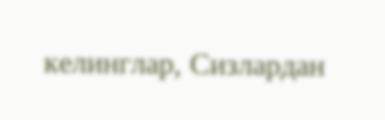келинглар, Сизлардан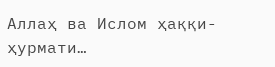Аллаҳ ва Ислом ҳаққи-ҳурмати…